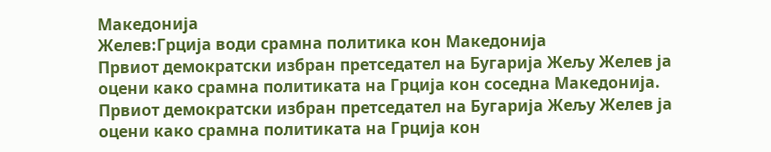Македонија
Желев:Грција води срамна политика кон Македонија
Првиот демократски избран претседател на Бугарија Жељу Желев ја оцени како срамна политиката на Грција кон соседна Македонија.
Првиот демократски избран претседател на Бугарија Жељу Желев ја оцени како срамна политиката на Грција кон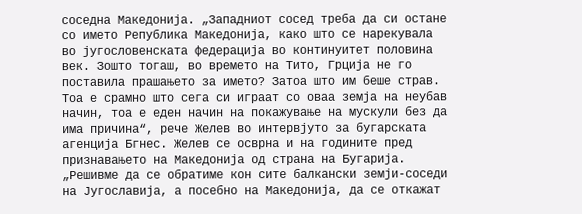соседна Македонија. „Западниот сосед треба да си остане со името Република Македонија, како што се нарекувала во југословенската федерација во континуитет половина век. Зошто тогаш, во времето на Тито, Грција не го поставила прашањето за името? Затоа што им беше страв. Тоа е срамно што сега си играат со оваа земја на неубав начин, тоа е еден начин на покажување на мускули без да има причина“, рече Желев во интервјуто за бугарската агенција Бгнес. Желев се осврна и на годините пред признавањето на Македонија од страна на Бугарија. „Решивме да се обратиме кон сите балкански земји-соседи на Југославија, а посебно на Македонија, да се откажат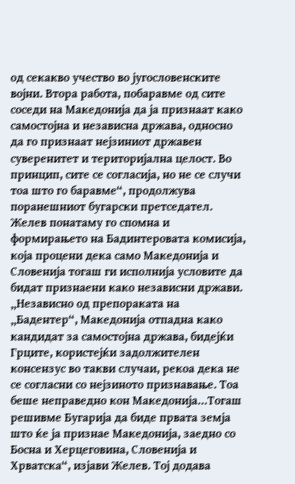од секакво учество во југословенските војни. Втора работа, побаравме од сите соседи на Македонија да ја признаат како самостојна и независна држава, односно да го признаат нејзиниот државен суверенитет и територијална целост. Во принцип, сите се согласија, но не се случи тоа што го баравме“, продолжува поранешниот бугарски претседател. Желев понатаму го спомна и формирањето на Бадинтеровата комисија, која процени дека само Македонија и Словенија тогаш ги исполнија условите да бидат признаени како независни држави. „Независно од препораката на „Бадентер“, Македонија отпадна како кандидат за самостојна држава, бидејќи Грците, користејќи задолжителен консензус во такви случаи, рекоа дека не се согласни со нејзиното признавање. Тоа беше неправедно кон Македонија…Тогаш решивме Бугарија да биде првата земја што ќе ја признае Македонија, заедно со Босна и Херцеговина, Словенија и Хрватска“, изјави Желев. Тој додава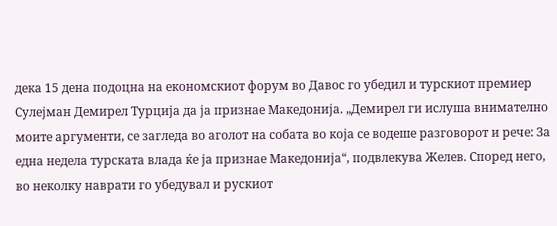дека 15 дена подоцна на економскиот форум во Давос го убедил и турскиот премиер Сулејман Демирел Турција да ја признае Македонија. „Демирел ги ислуша внимателно моите аргументи, се загледа во аголот на собата во која се водеше разговорот и рече: За една недела турската влада ќе ја признае Македонија“, подвлекува Желев. Според него, во неколку наврати го убедувал и рускиот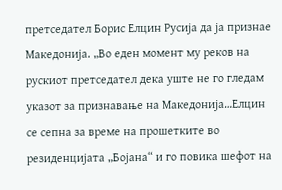претседател Борис Елцин Русија да ја признае Македонија. „Во еден момент му реков на рускиот претседател дека уште не го гледам указот за признавање на Македонија…Елцин се сепна за време на прошетките во резиденцијата „Бојана“ и го повика шефот на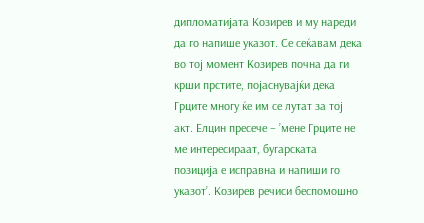дипломатијата Козирев и му нареди да го напише указот. Се сеќавам дека во тој момент Козирев почна да ги крши прстите, појаснувајќи дека Грците многу ќе им се лутат за тој акт. Елцин пресече – ’мене Грците не ме интересираат, бугарската позиција е исправна и напиши го указот’. Козирев речиси беспомошно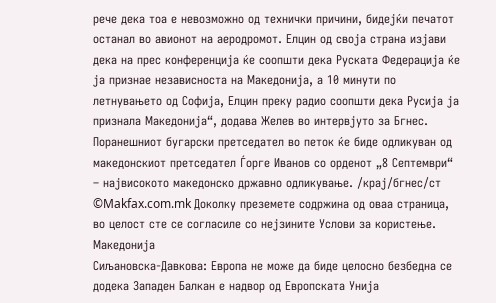рече дека тоа е невозможно од технички причини, бидејќи печатот останал во авионот на аеродромот. Елцин од своја страна изјави дека на прес конференција ќе соопшти дека Руската Федерација ќе ја признае независноста на Македонија, а 10 минути по летнувањето од Софија, Елцин преку радио соопшти дека Русија ја признала Македонија“, додава Желев во интервјуто за Бгнес. Поранешниот бугарски претседател во петок ќе биде одликуван од македонскиот претседател Ѓорге Иванов со орденот „8 Септември“ – највисокото македонско државно одликување. /крај/бгнес/ст
©Makfax.com.mk Доколку преземете содржина од оваа страница, во целост сте се согласиле со нејзините Услови за користење.
Македонија
Сиљановска-Давкова: Европа не може да биде целосно безбедна се додека Западен Балкан е надвор од Европската Унија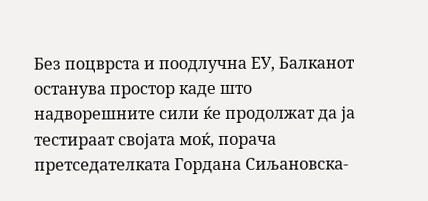Без поцврста и поодлучна ЕУ, Балканот останува простор каде што надворешните сили ќе продолжат да ја тестираат својата моќ, порача претседателката Гордана Сиљановска-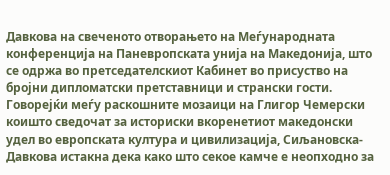Давкова на свеченото отворањето на Меѓународната конференција на Паневропската унија на Македонија, што се одржа во претседателскиот Кабинет во присуство на бројни дипломатски претставници и странски гости.
Говорејќи меѓу раскошните мозаици на Глигор Чемерски коишто сведочат за историски вкоренетиот македонски удел во европската култура и цивилизација, Сиљановска-Давкова истакна дека како што секое камче е неопходно за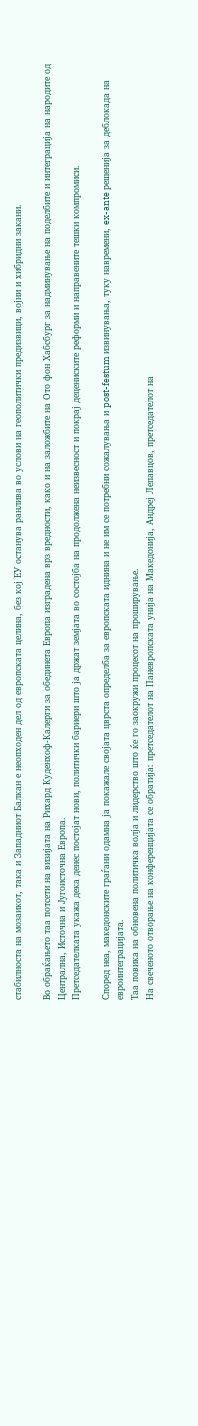стабилноста на мозаикот, така и Западниот Балкан е неопходен дел од европската целина, без кој ЕУ останува ранлива во услови на геополитички предизвици, војни и хибридни закани.

Во обраќањето таа потсети на визијата на Рихард Куденхоф-Калерги за обединета Европа изградена врз вредности, како и на заложбите на Ото фон Хабсбург за надминување на поделбите и интеграција на народите од Централна, Источна и Југоисточна Европа.
Претседателката укажа дека денес постојат нови, политички бариери што ја држат земјата во состојба на продолжена неизвесност и покрај децениските реформи и направените тешки компромиси.

Според неа, македонските граѓани одамна ја покажале својата цврста определба за европската иднина и не им се потребни сожалувања и post-festum извинувања, туку навремени, ex-ante решенија за деблокада на евроинтеграцијата.
Таа повика на обновена политичка волја и лидерство што ќе го заокружи процесот на проширување.
На свеченото отворање на конференцијата се обратија: претседателот на Паневропската унија на Македонија, Андреј Лепавцов, претседателот на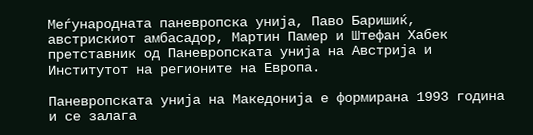Меѓународната паневропска унија, Паво Баришиќ, австрискиот амбасадор, Мартин Памер и Штефан Хабек претставник од Паневропската унија на Австрија и Институтот на регионите на Европа.

Паневропската унија на Македонија е формирана 1993 година и се залага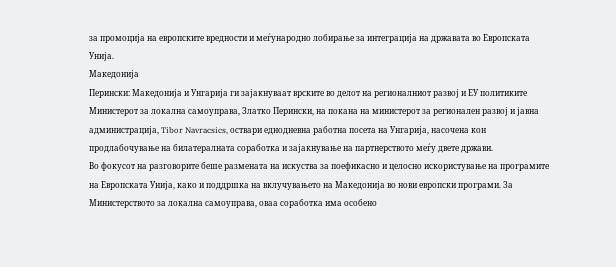за промоција на европските вредности и меѓународно лобирање за интеграција на државата во Европската Унија.
Македонија
Перински: Македонија и Унгарија ги зајакнуваат врските во делот на регионалниот развој и ЕУ политиките
Министерот за локална самоуправа, Златко Перински, на покана на министерот за регионален развој и јавна администрација, Tibor Navracsics, оствари еднодневна работна посета на Унгарија, насочена кон продлабочување на билатералната соработка и зајакнување на партнерството меѓу двете држави.
Во фокусот на разговорите беше размената на искуства за поефикасно и целосно искористување на програмите на Европската Унија, како и поддршка на вклучувањето на Македонија во нови европски програми. За Министерството за локална самоуправа, оваа соработка има особено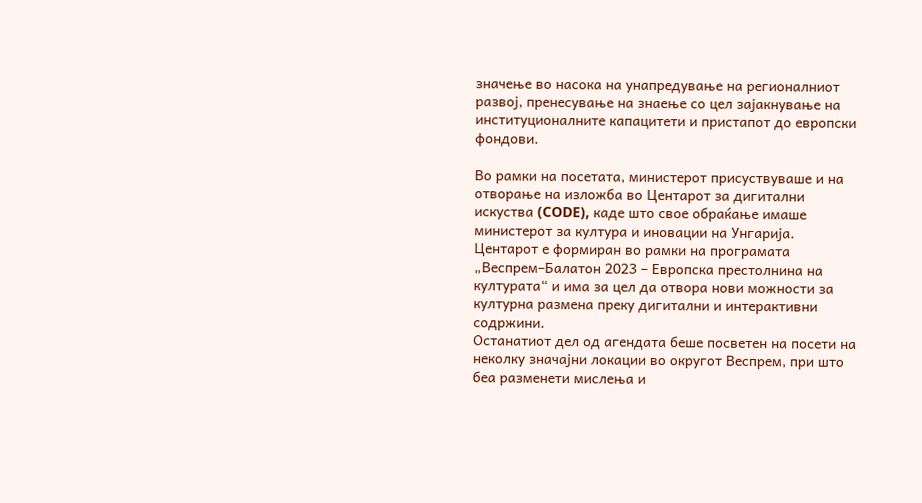значење во насока на унапредување на регионалниот развој, пренесување на знаење со цел зајакнување на институционалните капацитети и пристапот до европски фондови.

Во рамки на посетата, министерот присуствуваше и на отворање на изложба во Центарот за дигитални искуства (CODE), каде што свое обраќање имаше министерот за култура и иновации на Унгарија. Центарот е формиран во рамки на програмата „Веспрем–Балатон 2023 – Европска престолнина на културата“ и има за цел да отвора нови можности за културна размена преку дигитални и интерактивни содржини.
Останатиот дел од агендата беше посветен на посети на неколку значајни локации во округот Веспрем, при што беа разменети мислења и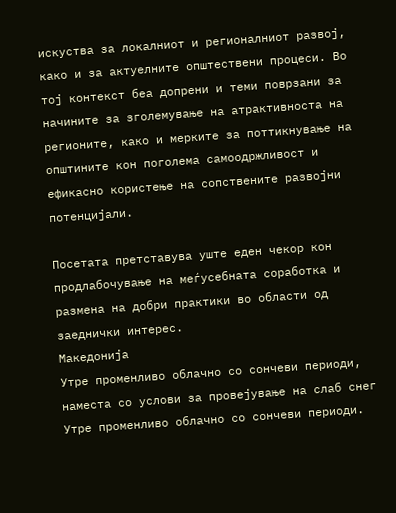искуства за локалниот и регионалниот развој, како и за актуелните општествени процеси. Во тој контекст беа допрени и теми поврзани за начините за зголемување на атрактивноста на регионите, како и мерките за поттикнување на општините кон поголема самоодржливост и ефикасно користење на сопствените развојни потенцијали.

Посетата претставува уште еден чекор кон продлабочување на меѓусебната соработка и размена на добри практики во области од заеднички интерес.
Македонија
Утре променливо облачно со сончеви периоди, наместа со услови за провејување на слаб снег
Утре променливо облачно со сончеви периоди.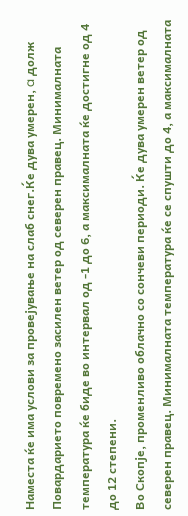Наместа ќе има услови за провејување на слаб снег.Ќе дува умерен, a долж Повардарието повремено засилен ветер од северен правец. Минималната температура ќе биде во интервал од -1 до 6, а максималната ќе достигне од 4 до 12 степени.
Во Скопје, променливо облачно со сончеви периоди. Ќе дува умерен ветер од северен правец. Минималната температура ќе се спушти до 4, а максималната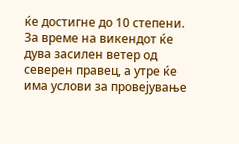ќе достигне до 10 степени.
За време на викендот ќе дува засилен ветер од северен правец, а утре ќе има услови за провејување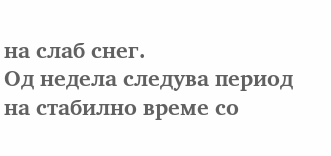на слаб снег.
Од недела следува период на стабилно време со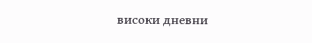високи дневни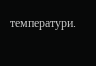температури.